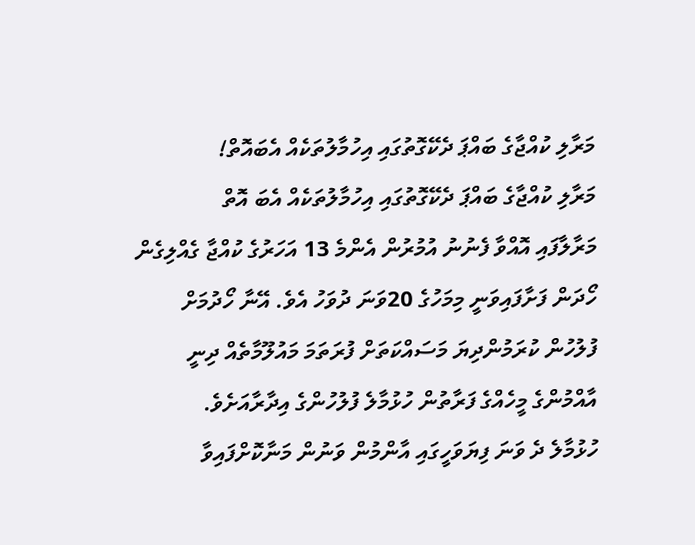މަރާލި ކުއްޖާގެ ބައްޕަ ދެކޭގޮތުގައި އިހުމާލުތަކެއް އެބައޮތް!
މަރާލި ކުއްޖާގެ ބައްޕަ ދެކޭގޮތުގައި އިހުމާލުތަކެއް އެބަ އޮތް
މަރާލާފައި އޮއްވާ ފެނުނު އުމުރުން އެންމެ 13 އަހަރުގެ ކުއްޖާ ގެއްލިގެން ހޯދަން ފަށާފައިވަނީ މިމަހުގެ 20ވަނަ ދުވަހު އެވެ. އޭނާ ހޯދުމަށް ފުލުހުން ކުރަމުންދިޔަ މަސައްކަތަށް ފުރަތަމަ މައުލޫމާތެއް ދިނީ އާއްމުންގެ މީހެއްގެ ފަރާތުން ހުޅުމާލެ ފުލުހުންގެ އިދާރާއަށެވެ.
ހުޅުމާލެ ދެ ވަނަ ފިޔަވަހީގައި އާންމުން ވަނުން މަނާކޮށްފައިވާ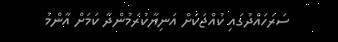ސަރަހައްދުގައި ކުއްޖަކަށް އަނިޔާކުރަމުންދާ ކަމަށް އާންމު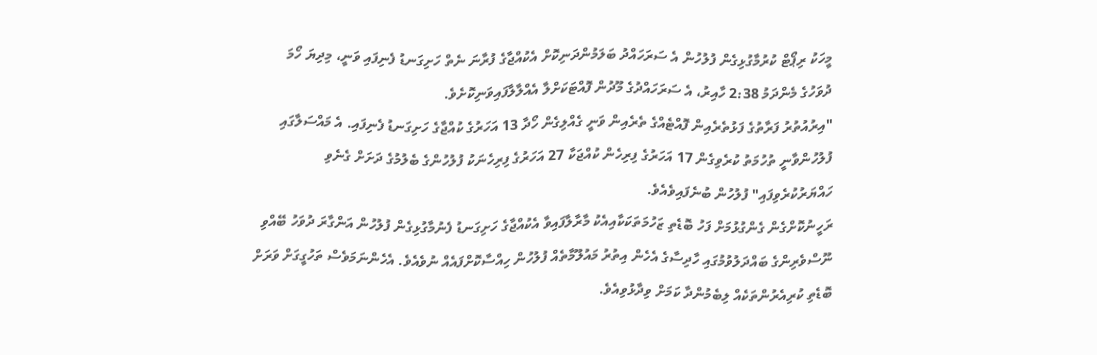މީހަކު ރިޕޯޓް ކުރުމާގުޅިގެން ފުލުހުން އެ ސަރަހައްދު ބަލަމުންދަނިކޮށް އެކުއްޖާގެ ފުރާނަ ނެތް ހަށިގަނޑު ފެނިފައި ވަނީ، މިދިޔަ ހޯމަ ދުވަހުގެ މެންދަމު 2:38 ހާއިރު، އެ ސަރަހައްދުގެ މޫދުން ފޮއްޓަކަށްލާ އެއްލާލާފައިވަނިކޮށެވެ.
"އިރުއުތުރު ފަރާތުގެ ފަޅުތެރެއިން ފޮއްޓެއްގެ ތެރެއިން ވަނީ ގެއްލިގެން ހޯދާ 13 އަހަރުގެ ކުއްޖާގެ ހަށިގަނޑު ފެނިފައި. އެ މައްސަލާގައި ފުލުހުންވާނީ ތުހުމަތު ކުރެވިގެން 17 އަހަރުގެ ފިރިހެން ކުއްޖަކާ 27 އަހަރުގެ ފިރިހެނަކު ފުލުހުންގެ ބެލުމުގެ ދަށަށް ގެނެވި ހައްޔަރުކުރެވިފައި" ފުލުހުން ބުނެފައިވެއެވެ.
ރަހީނުކޮށްގެން ގެންގުޅުމަށް ފަހު ބޮޑެތި ޒަހުމަތަކަކާއިއެކު މާރާލާފައިވާ އެކުއްޖާގެ ހަށިގަނޑު ފެނުމާގުޅިގެން ފުލުހުން އަންގާރަ ދުވަހު ބޭއްވި ނޫސްވެރިންގެ ބައްދަލުވުމުގައި ހާދިސާގެ އެހެން އިތުރު މައުލޫމާތެއް ފުލުހުން ހިއްސާކޮށްފައެއް ނުވެއެވެ. އެހެންނަމަވެސް ތަހުގީގަށް ވަރަށް ބޮޑެތި ކުރިއެރުންތަކެއް ލިބެމުންދާ ކަމަށް ވިދާޅުވިއެވެ.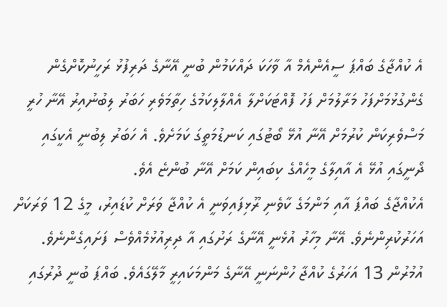އެ ކުއްޖާގެ ބައްޕަ ސީއެންއެމް އާ ވާހަކަ ދައްކަމުން ބުނީ އޭނާގެ ދަރިފުޅު ރަހީނުކޮށްގެން ގެންގުޅުމަށްފަހު މަރާލުމަށް ފަހު ފޮއްޓަކަށްލާ އެއްލާލިކަމުގެ ހިތާމަވެރި ހަބަރު ލިބުނުއިރު އޭނާ ހުރީ މަސްވެރިކަން ކުރުމަށް އޭނާ އުޅޭ ބޯޓުގައި ކަނޑުމަތީގަ ކަމަށެވެ. އެ ހަބަރު ލިބުނީ އެކީގައި ދޯނީގައި އުޅޭ އެ އާއިލާގެ މީހެއްގެ ކިބައިން ކަމަށް އޭނާ ބުންޏެ އެވެ.
އެކުއްޖާގެ ބައްޕަ އާއި މަންމަގެ ކާވެނި ރޫޅިފައިވަނީ އެ ކުއްޖާ ވަރަށް ކުޑައިރު، މީގެ 12 ވަރަކަށް އަހަރުކުރިންނެވެ. އޭނާ މިހާރު އުޅެނީ އޭނާގެ ރަށުގައި އާ ދިރިއުޅުމެއްވެސް ފަށައިގެންނެވެ. އުމުރުން 13 އަހަރުގެ ކުއްޖާ ހުންނަނީ އޭނާގެ މަންމަކައިރީ މާލޭގައެވެ. ބައްޕަ ބުނީ ދުރުގައި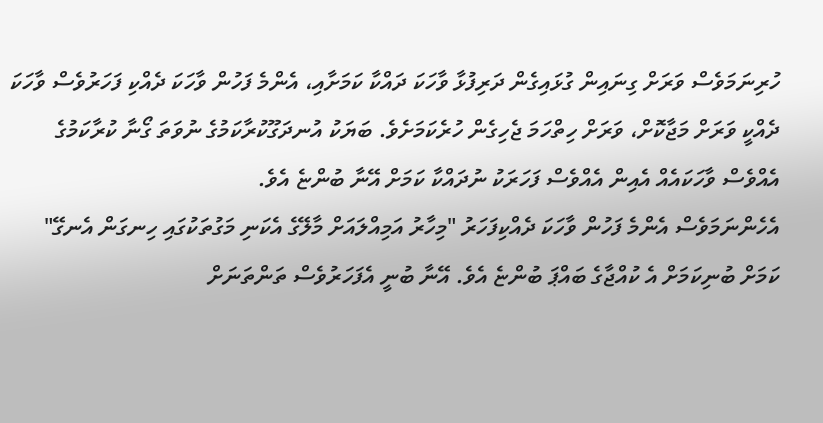ހުރިނަމަވެސް ވަރަށް ގިނައިން ގުޅައިގެން ދަރިފުޅާ ވާހަކަ ދައްކާ ކަމަށާއި، އެންމެ ފަހުން ވާހަކަ ދެއްކި ފަހަރުވެސް ވާހަކަ ދެއްކީ ވަރަށް މަޖާކޮށް، ވަރަށް ހިތްހަމަ ޖެހިގެން ހުރެކަމަށެވެ. ބަޔަކު އުނދަގޫކުރާކަމުގެ ނުވަތަ ގޯނާ ކުރާކަމުގެ އެއްވެސް ވާހަކައެއް އެއިން އެއްވެސް ފަހަރަކު ނުދައްކާ ކަމަށް އޭނާ ބުންޏެ އެވެ.
އެހެންނަމަވެސް އެންމެ ފަހުން ވާހަކަ ދެއްކިފަހަރު "މިހާރު އަމިއްލައަށް މާލޭގެ އެކަނި މަގުތަކުގައި ހިނގަން އެނގޭ" ކަމަށް ބުނިކަމަށް އެ ކުއްޖާގެ ބައްޕަ ބުންޏެ އެވެ. އޭނާ ބުނީ އެފަހަރުވެސް ތަންތަނަށް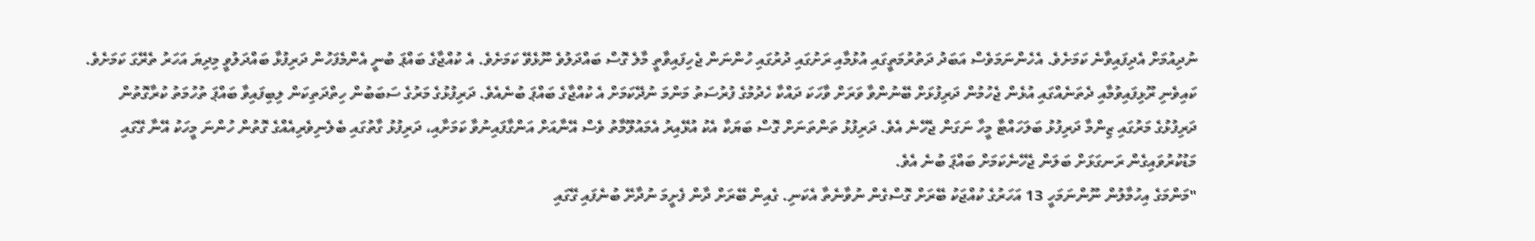ނުދިއުމަށް އެދިފައިވާނެ ކަމަށެވެ. އެހެންނަމަވެސް އަބަދު ދަތުރުމަތީގައި އުޅުމާއި ރަށުގައި ދުރުގައި ހުންނަން ޖެހިފައިވާތީ މާލެ ގޮސް ބައްދަލުވެ ނޫޅެވޭ ކަމަށެވެ. އެ ކުއްޖާގެ ބައްޕަ ބުނީ އެންމެފަހުން ދަރިފުޅާ ބައްދަލުވީ މިދިޔަ އަހަރު ތެރޭގަ ކަމަށެވެ.
ކައިވެނި ރޫޅިފައިވުމާއި ދެތަނެއްގައި އުޅެން ޖެހުމުން ދަރިފުޅަށް ބޭނުންވާ ވަރަށް ވާހަކަ ދައްކާ ހެދުމުގެ ފުރުސަތު މަންމަ ނުދޭކަމަށް އެ ކުއްޖާގެ ބައްޕަ ބުނެއެވެ. ދަރިފުޅުގެ މަރުގެ ސަބަބުން ހިތްދަތިކަން ލިބިފައިވާ ބައްޕަ ތުހުމަތު ކުރާގޮތުން ދަރިފުޅުގެ މަރުގައި ޒިންމާ ދަރިފުޅު ބަލަހައްޓާ މީހާ ނަގަން ޖެހޭނެ އެވެ. ދަރިފުޅު ތަންތަނަށް ގޮސް ބަޔަކާ އެކު އުޅޭއިރު އެމައުލޫމާތު ވެސް އޭނާއަށް އަންގާފައިނުވާ ކަމަށާއި، ދަރިފުޅު ގާތުގައި ބެލެނިވެރިއެއްގެ ގޮތުން ހުންނަ މީހަކު އޭނާ ގޭގައި މަޑުކުރުވައިގެން ރަނގަޅަށް ބަލަން ޖެހޭނެކަމަށް ބައްޕަ ބުނެ އެވެ.
"މަންމަގެ އިހުމާލުން ނޫންނަމަހީ 13 އަހަރުގެ ކުއްޖަކު ބޭރަށް ގޮސްގެން ނުވާނެތާ އެކަނި. ގެއިން ބޭރަށް ދާން ފެށީމަ ނުދާށޭ ބުނެފައި ގޭގައި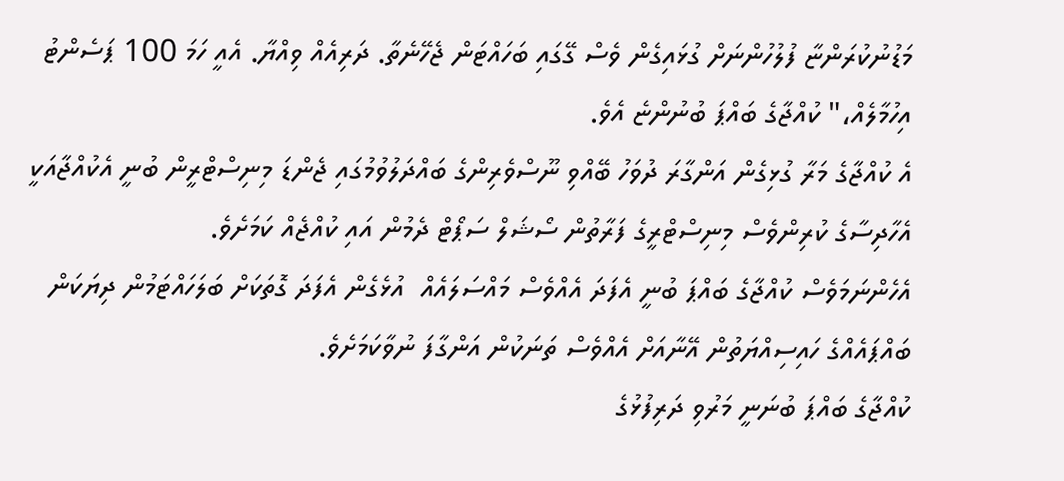މަޑުނުކުރަންޏާ ފުލުހުންނަށް ގުޅައިގެން ވެސް ގޭގައި ބަހައްޓަން ޖެހޭނެތާ. ދަރިއެއް ވިއްޔާ. އެއީ ހަމަ 100 ޕަސެންޓު އިހުމާލެއް،" ކުއްޖާގެ ބައްޕަ ބުނުންޏެ އެވެ.
އެ ކުއްޖާގެ މަރާ ގުޅިގެން އަންގާރަ ދުވަހު ބޭއްވި ނޫސްވެރިންގެ ބައްދަލުވުމުގައި ޖެންޑަ މިނިސްޓްރީން ބުނީ އެކުއްޖާއަކީ އެހާދިސާގެ ކުރިންވެސް މިނިސްޓްރީގެ ފަރާތުން ސޯޝަލް ސަޕޯޓް ދެމުން އައި ކުއްޖެއް ކަމަށެވެ.
އެހެންނަމަވެސް ކުއްޖާގެ ބައްޕަ ބުނީ އެފަދަ އެއްވެސް މައްސަލައެއް  އުޅެގެން އެފަދަ ގޮތަކަށް ބަލަހައްޓަމުން ދިޔަކަން ބައްޕައެއްގެ ހައިސިއްޔަތުން އޭނާއަށް އެއްވެސް ތަނަކުން އަންގާފަ ނުވާކަމަށެވެ.
ކުއްޖާގެ ބައްޕަ ބުނަނީ މަރުވި ދަރިފުޅުގެ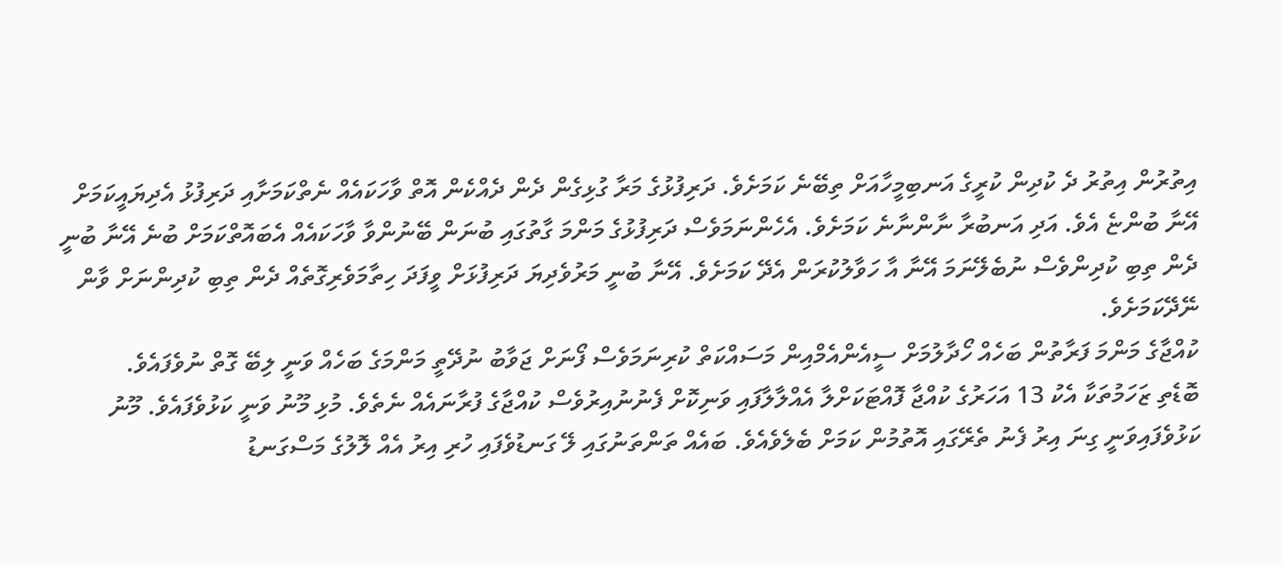އިތުރުން އިތުރު ދެ ކުދިން ކުރީގެ އަނބިމީހާއަށް ތިބޭނެ ކަމަށެވެ. ދަރިފުޅުގެ މަރާ ގުޅިގެން ދެން ދެއްކެން އޮތް ވާހަކައެއް ނެތްކަމަށާއި ދަރިފުޅު އެދިޔައީކަމަށް އޭނާ ބުންޏެ އެވެ. އަދި އަނބުރާ ނާންނާނެ ކަމަށެވެ. އެހެންނަމަވެސް ދަރިފުޅުގެ މަންމަ ގާތުގައި ބުނަން ބޭނުންވާ ވާހަކައެއް އެބައޮތްކަމަށް ބުނެ އޭނާ ބުނީ ދެން ތިބި ކުދިންވެސް ނުބެލޭނަމަ އޭނާ އާ ހަވާލުކުރަން އެދޭ ކަމަށެވެ. އޭނާ ބުނީ މަރުވެދިޔަ ދަރިފުޅަށް ވީފަދަ ހިތާމަވެރިގޮތެއް ދެން ތިބި ކުދިންނަށް ވާން ނޭދޭކަމަށެވެ.
ކުއްޖާގެ މަންމަ ފަރާތުން ބަހެއް ހޯދާލުމަށް ސީއެންއެމްއިން މަސައްކަތް ކުރިނަމަވެސް ފޯނަށް ޖަވާބު ނުދޭތީ މަންމަގެ ބަހެއް ވަނީ ލިބޭ ގޮތް ނުވެފައެވެ.
ބޮޑެތި ޒަހަމުތަކާ އެކު 13 އަހަރުގެ ކުއްޖާ ފޮއްޓަކަށްލާ އެއްލާލާފައި ވަނިކޮށް ފެނުނުއިރުވެސް ކުއްޖާގެ ފުރާނައެއް ނެތެވެ. މުޅި މޫނު ވަނީ ކަޅުވެފައެވެ. މޫނު ކަޅުވެފައިވަނީ ގިނަ އިރު ފެނު ތެރޭގައި އޮތުމުން ކަމަށް ބެލެވެއެވެ. ބައެއް ތަންތަނުގައި ލޭ ގަނޑުވެފައި ހުރި އިރު އެއް ލޮލުގެ މަސްގަނޑު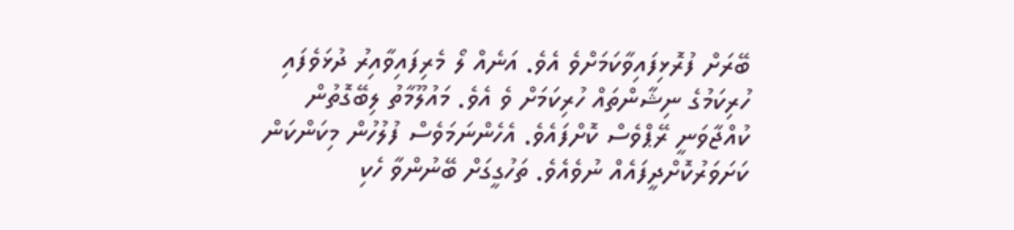ބޭރަށް ފުރޮޅިފައިވާކަމަށްވެ އެވެ. އަނެއް ލޯ މެރިފައިވާއިރު ދުޅަވެފައި ހުރިކަމުގެ ނިޝާންތައް ހުރިކަމަށް ވެ އެވެ. މައުލޫމާތު ލިބޭގޮތުން ކުއްޖާވަނީ ރޭޕްވެސް ކޮށްފައެވެ. އެހެންނަމަވެސް ފުލުހުން މިކަންކަން ކަށަވަރުކޮށްދީފައެއް ނުވެއެވެ. ތަހުގީގަށް ބޭނުންވާ ހެކި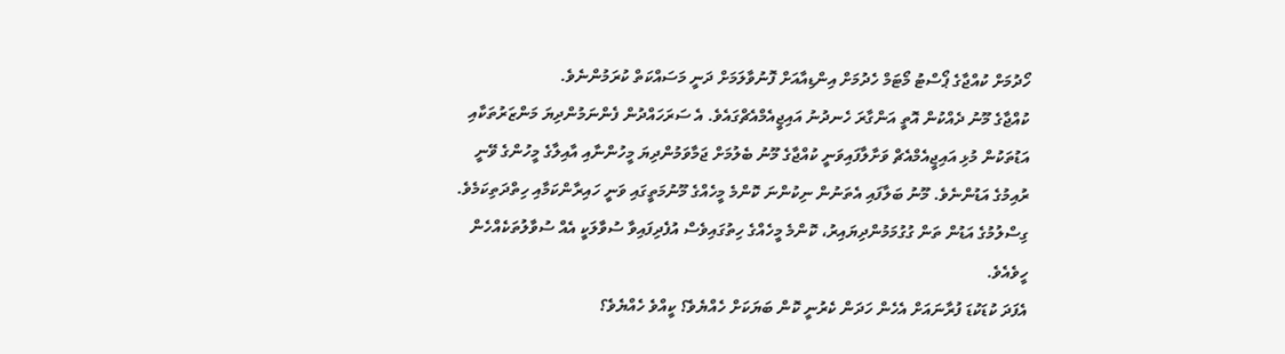ހޯދުމަށް ކުއްޖާގެ ޕޯސްޓު މޯޓަމް ހެދުމަށް އިންޑިއާއަށް ފޮނުވާލަމަށް ދަނީ މަސައްކަތް ކުރަމުންނެވެ.
ކުއްޖާގެ މޫނު ދެއްކުން އޮތީ އަންގާރަ ހެނދުނު އައިޖީއެމްއެޗްގައެވެ. އެ ސަރަހައްދުން ފެންނަމުންދިޔަ މަންޒަރުތަކާއި އަޑުތަކުން މުޅި އައިޖީއެމްއެޗް ވަށާލާފައިވަނީ ކުއްޖާގެ މޫނު ބެލުމަށް ޖަމާވަމުންދިޔަ މީހުންނާއި އާއިލާގެ މީހުންގެ ވޭނީ ރުއިމުގެ އަޑުންނެވެ. މޫނު ބަލާފައި އެތަނުން ނިކުންނަ ކޮންމެ މީހެއްގެ މޫނުމަތީގައި ވަނީ ހައިރާންކަމާއި ހިތްދަތިކަމެވެ. ގިސްލުމުގެ އަޑުން ތަން ގުގުމަމުންދިޔައިރު، ކޮންމެ މީހެއްގެ ހިތުގައިވެސް އުފެދިފައިވާ ސުވާލަކީ އެއް ސުވާލުތަކެއްހެން ހީވެއެވެ.
އެފަދަ ކުޑަކުޑަ ފުރާނައަށް އެހެން ހަދަން ކެރުނީ ކޮން ބަޔަކަށް ހެއްޔެވެ؟ ކީއްވެ ހެއްޔެވެ؟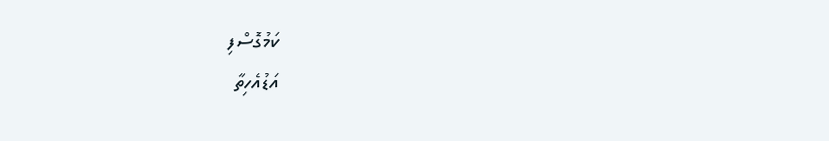ކަމުގޮސްފި
އަޑުއެހިތާ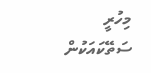މިހުރީ
ސަތޭކައަކުން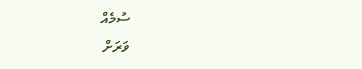ސުމެއް
ވަރަށް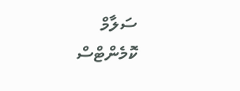ސަލާމް
ކޮމެންޓްސް